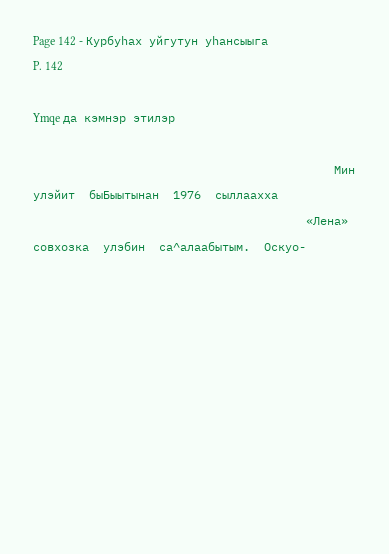Page 142 - Курбуһах уйгутун уһансыыга
P. 142

Ymqe да кэмнэр этилэр

                                           Мин  улэйит  быБыытынан  1976  сыллаахха
                                       «Лена»  совхозка  улэбин  са^алаабытым.  Оскуо-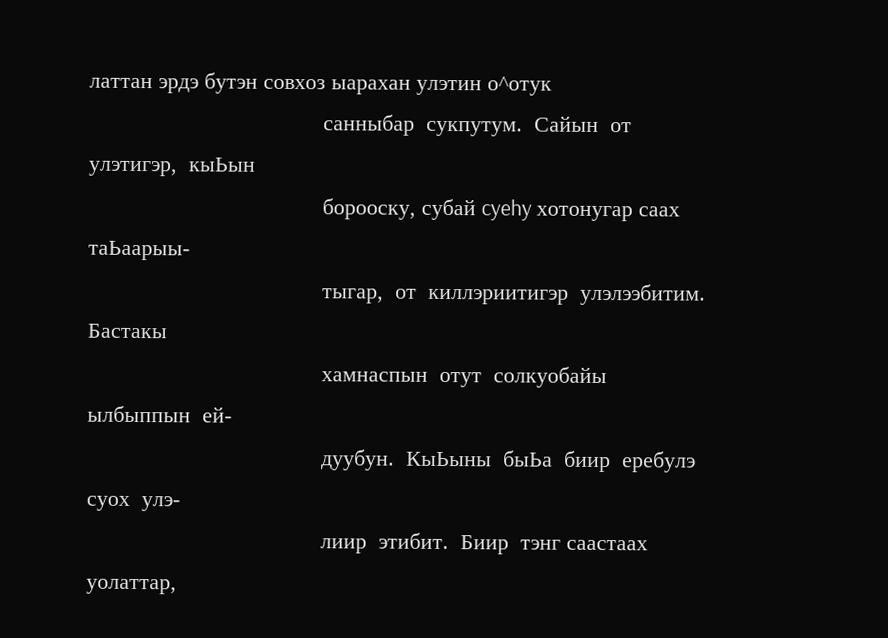латтан эрдэ бутэн совхоз ыарахан улэтин о^отук
                                       санныбар  сукпутум.  Сайын  от улэтигэр,  кыЬын
                                       борооску, субай cyehy хотонугар саах таЬаарыы-
                                       тыгар,  от  киллэриитигэр  улэлээбитим.  Бастакы
                                       хамнаспын  отут  солкуобайы  ылбыппын  ей-
                                       дуубун.  КыЬыны  быЬа  биир  еребулэ  суох  улэ-
                                       лиир  этибит.  Биир  тэнг саастаах уолаттар,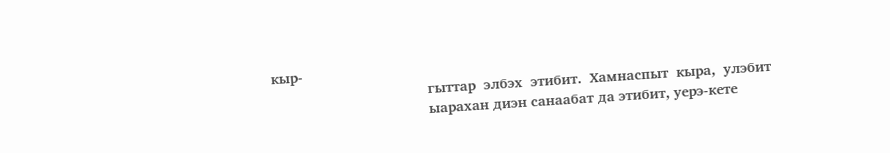кыр-
                                       гыттар  элбэх  этибит.  Хамнаспыт  кыра,  улэбит
                                       ыарахан диэн санаабат да этибит, уерэ-кете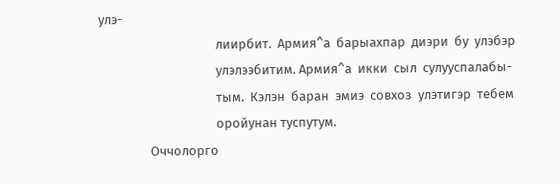улэ-
                                       лиирбит.  Армия^а  барыахпар  диэри  бу  улэбэр
                                       улэлээбитим. Армия^а  икки  сыл  сулууспалабы-
                                       тым.  Кэлэн  баран  эмиэ  совхоз  улэтигэр  тебем
                                       оройунан туспутум.
                 Оччолорго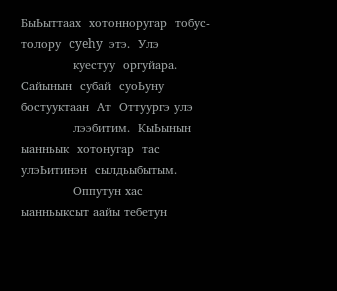БыЬыттаах  хотонноругар  тобус-толору  cyehy  этэ.  Улэ
             куестуу  оргуйара.  Сайынын  субай  суоЬуну  бостууктаан  Ат  Оттуургэ улэ
             лээбитим.  КыЬынын  ыанньык  хотонугар  тас  улэЬитинэн  сылдьыбытым.
             Оппутун хас  ыанньыксыт аайы тебетун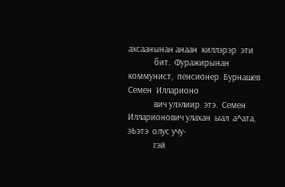ахсаанынан анаан  киллэрэр  эти
             бит.  Фуражирынан  коммунист,  пенсионер  Бурнашев  Семен  Илларионо
             вич улэлиир  этэ.  Семен  Илларионович улахан  ыал  а^ата,  эЬэтэ  олус учу-
             гэй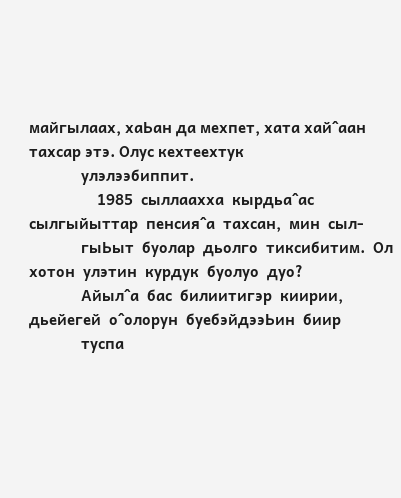майгылаах, хаЬан да мехпет, хата хай^аан тахсар этэ. Олус кехтеехтук
             улэлээбиппит.
                 1985  сыллаахха  кырдьа^ас  сылгыйыттар  пенсия^а  тахсан,  мин  сыл-
             гыЬыт  буолар  дьолго  тиксибитим.  Ол  хотон  улэтин  курдук  буолуо  дуо?
             Айыл^а  бас  билиитигэр  киирии,  дьейегей  о^олорун  буебэйдээЬин  биир
             туспа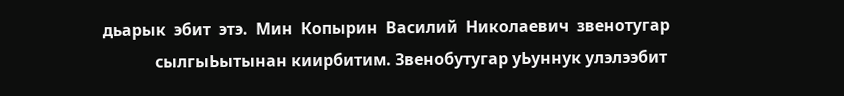дьарык  эбит  этэ.  Мин  Копырин  Василий  Николаевич  звенотугар
             сылгыЬытынан киирбитим. Звенобутугар уЬуннук улэлээбит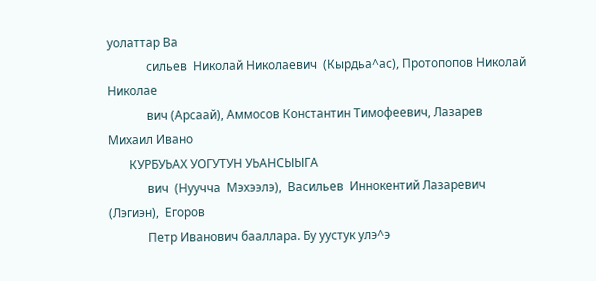уолаттар Ва
             сильев  Николай Николаевич  (Кырдьа^ас), Протопопов Николай Николае
             вич (Арсаай), Аммосов Константин Тимофеевич, Лазарев  Михаил Ивано
       КУРБУЬАХ УОГУТУН УЬАНСЫЫГА
             вич  (Нуучча  Мэхээлэ),  Васильев  Иннокентий Лазаревич  (Лэгиэн),  Егоров
             Петр Иванович бааллара. Бу уустук улэ^э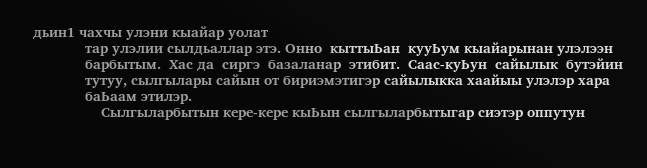дьин1 чахчы улэни кыайар уолат
             тар улэлии сылдьаллар этэ. Онно  кыттыЬан  кууЬум кыайарынан улэлээн
             барбытым.  Хас да  сиргэ  базаланар  этибит.  Саас-куЬун  сайылык  бутэйин
             тутуу, сылгылары сайын от бириэмэтигэр сайылыкка хаайыы улэлэр хара
             баЬаам этилэр.
                 Сылгыларбытын кере-кере кыЬын сылгыларбытыгар сиэтэр оппутун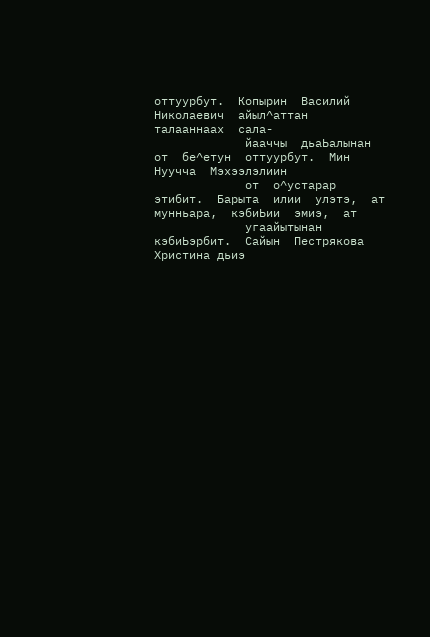оттуурбут.  Копырин  Василий  Николаевич  айыл^аттан  талааннаах  сала-
             йааччы  дьаЬалынан  от  бе^етун  оттуурбут.  Мин  Нуучча  Мэхээлэлиин
             от  о^устарар  этибит.  Барыта  илии  улэтэ,  ат  мунньара,  кэбиЬии  эмиэ,  ат
             угаайытынан  кэбиЬэрбит.  Сайын  Пестрякова  Христина дьиэ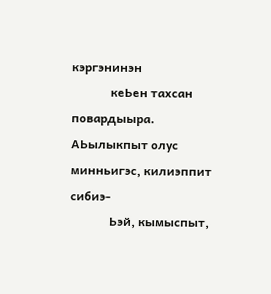кэргэнинэн
             кеЬен тахсан повардыыра. АЬылыкпыт олус минньигэс, килиэппит сибиэ-
             Ьэй, кымыспыт,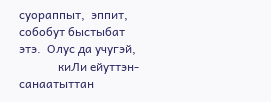суораппыт,  эппит, собобут быстыбат этэ.  Олус да учугэй,
             киЛи ейуттэн-санаатыттан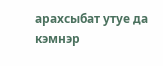арахсыбат утуе да кэмнэр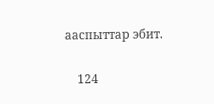ааспыттар эбит.

    124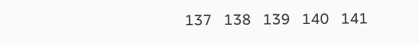137   138   139   140   141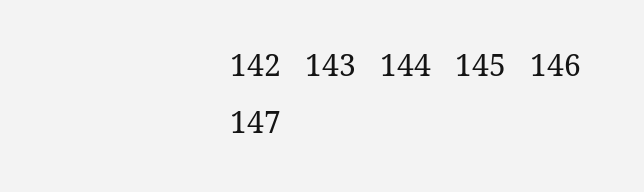142   143   144   145   146   147